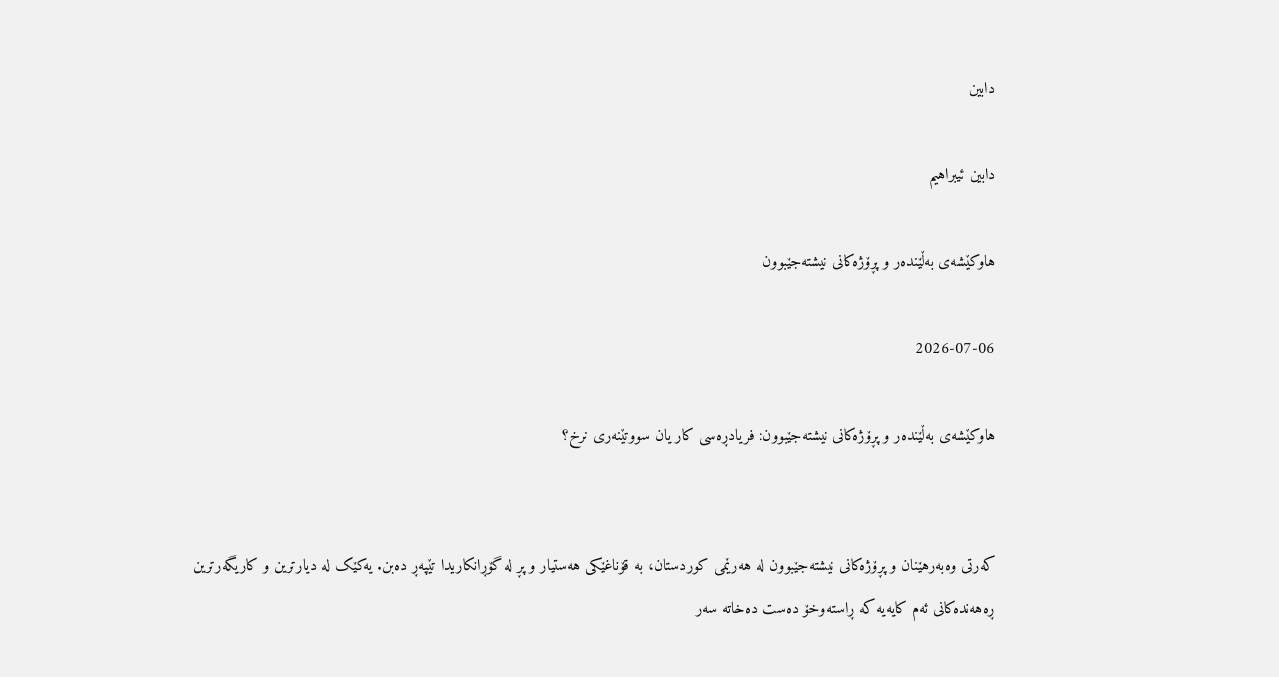دابین

دابین ئیبراهیم

هاوکێشەی بەڵێندەر و پڕۆژەکانی نیشتەجێبوون

2026-07-06

هاوکێشەی بەڵێندەر و پڕۆژەکانی نیشتەجێبوون: فریادڕەسی کار یان سووتێنەری نرخ؟


کەرتی وەبەرهێنان و پڕۆژەکانی نیشتەجێبوون لە هەرێمی کوردستان، بە قۆناغێکی هەستیار و پڕ لە گۆڕانکاریدا تێپەڕ دەبن. یەکێک لە دیارترین و کاریگەرترین ڕەهەندەکانی ئەم کایەیە کە ڕاستەوخۆ دەست دەخاتە سەر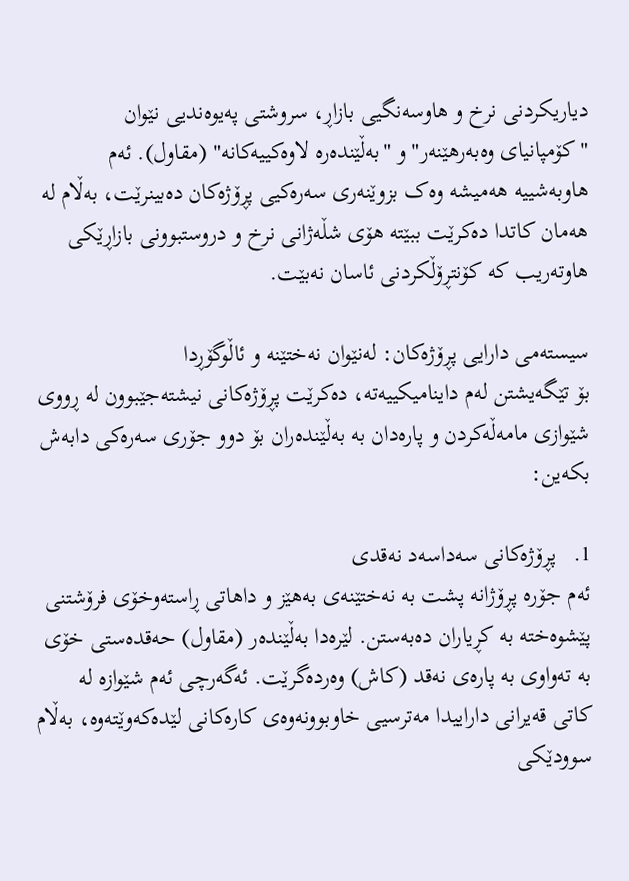دیاریکردنی نرخ و هاوسەنگیی بازاڕ، سروشتی پەیوەندیی نێوان "کۆمپانیای وەبەرهێنەر" و "بەڵێندەرە لاوەکییەکانە" (مقاول). ئەم هاوبەشییە هەمیشە وەک بزوێنەری سەرەکیی پڕۆژەکان دەبینرێت، بەڵام لە هەمان کاتدا دەکرێت ببێتە هۆی شڵەژانی نرخ و دروستبوونی بازاڕێکی هاوتەریب کە کۆنتڕۆڵکردنی ئاسان نەبێت.

سیستەمی دارایی پڕۆژەکان: لەنێوان نەختێنە و ئاڵوگۆڕدا
بۆ تێگەیشتن لەم داینامیکییەتە، دەکرێت پڕۆژەکانی نیشتەجێبوون لە ڕووی شێوازی مامەڵەکردن و پارەدان بە بەڵێندەران بۆ دوو جۆری سەرەکی دابەش بکەین:

1.   پڕۆژەکانی سەداسەد نەقدی
ئەم جۆرە پڕۆژانە پشت بە نەختێنەی بەهێز و داهاتی ڕاستەوخۆی فرۆشتنی پێشوەختە بە کڕیاران دەبەستن. لێرەدا بەڵێندەر (مقاول) حەقدەستی خۆی بە تەواوی بە پارەی نەقد (کاش) وەردەگرێت. ئەگەرچی ئەم شێوازە لە کاتی قەیرانی داراییدا مەترسیی خاوبوونەوەی کارەکانی لێدەکەوێتەوە، بەڵام سوودێکی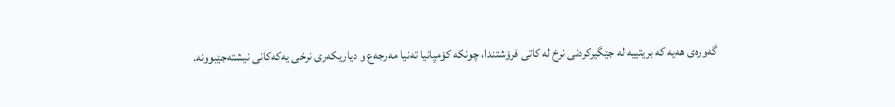گەورەی هەیە کە بریتییە لە جێگیرکردنی نرخ لە کاتی فرۆشتندا، چونکە کۆمپانیا تەنیا مەرجەع و دیاریکەری نرخی یەکەکانی نیشتەجێبوونە.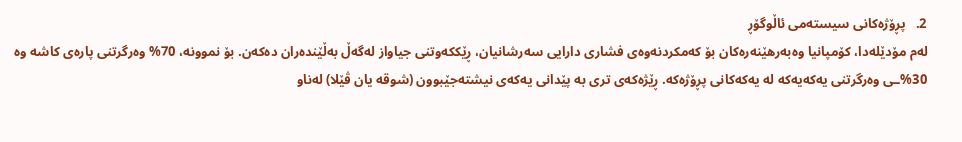2.   پڕۆژەکانی سیستەمی ئاڵوگۆڕ
لەم مۆدێلەدا، کۆمپانیا وەبەرهێنەرەکان بۆ کەمکردنەوەی فشاری دارایی سەرشانیان، ڕێککەوتنی جیاواز لەگەڵ بەڵێندەران دەکەن. بۆ نموونە، 70% وەرگرتنی پارەی کاشە وە 30%ـی وەرگرتنی یەکەیەکە لە یەکەکانی پڕۆژەکە. ڕێژەکەی تری بە پێدانی یەکەی نیشتەجێبوون (شوقە یان ڤێلا) لەناو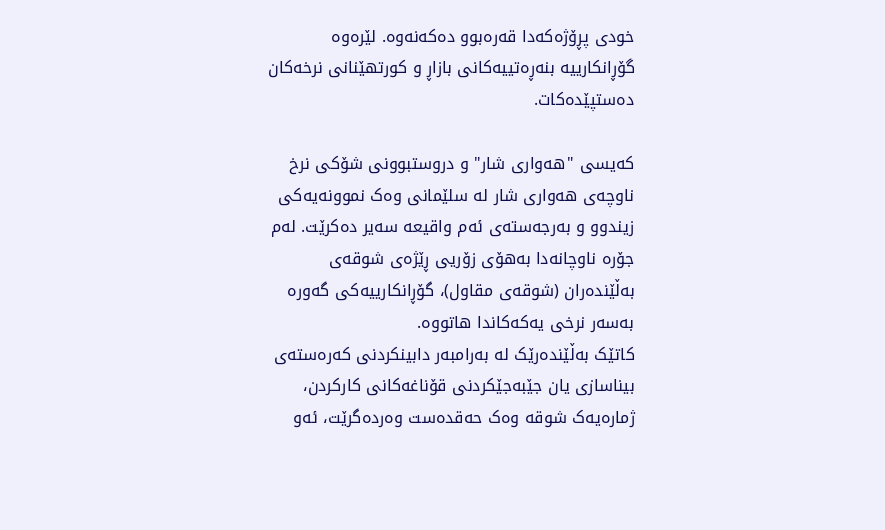خودی پڕۆژەکەدا قەرەبوو دەکەنەوە. لێرەوە گۆڕانکارییە بنەڕەتییەکانی بازاڕ و کورتهێنانی نرخەکان دەستپێدەکات.

کەیسی "هەواری شار" و دروستبوونی شۆکی نرخ
ناوچەی هەواری شار لە سلێمانی وەک نموونەیەکی زیندوو و بەرجەستەی ئەم واقیعە سەیر دەکرێت. لەم جۆرە ناوچانەدا بەهۆی زۆریی ڕێژەی شوقەی بەڵێندەران (شوقەی مقاول)، گۆڕانکارییەکی گەورە بەسەر نرخی یەکەکاندا هاتووە.
کاتێک بەڵێندەرێک لە بەرامبەر دابینکردنی کەرەستەی بیناسازی یان جێبەجێکردنی قۆناغەکانی کارکردن، ژمارەیەک شوقە وەک حەقدەست وەردەگرێت، ئەو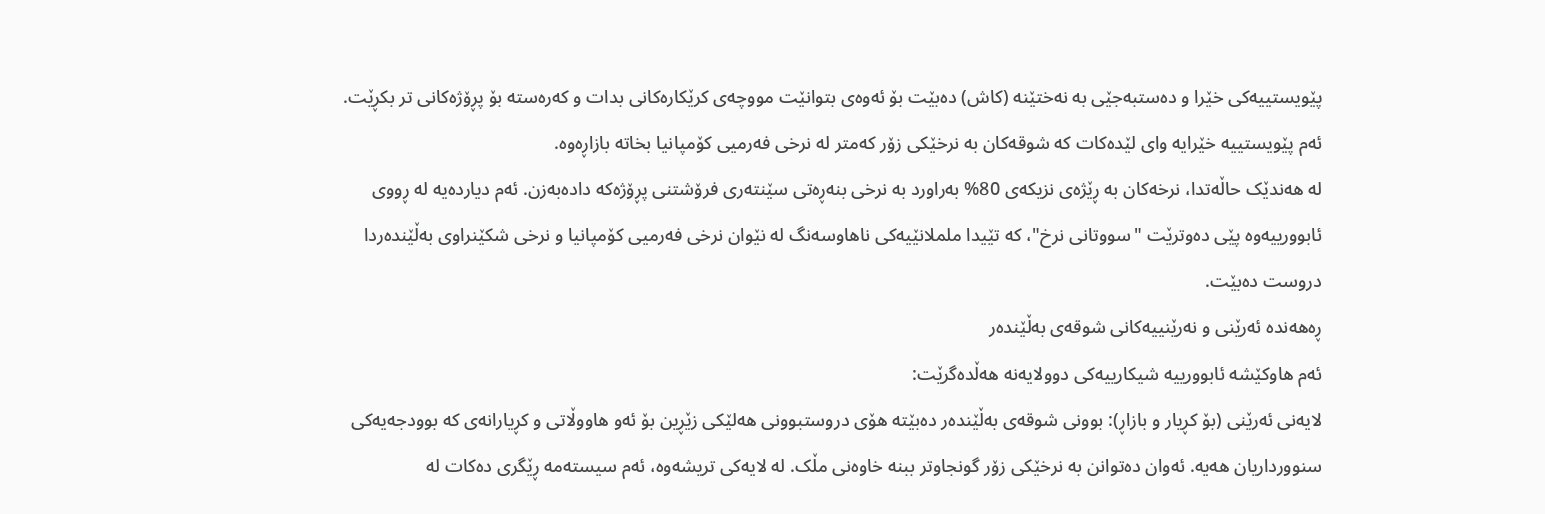پێویستییەکی خێرا و دەستبەجێی بە نەختێنە (کاش) دەبێت بۆ ئەوەی بتوانێت مووچەی کرێکارەکانی بدات و کەرەستە بۆ پڕۆژەکانی تر بکڕێت. ئەم پێویستییە خێرایە وای لێدەکات کە شوقەکان بە نرخێکی زۆر کەمتر لە نرخی فەرمیی کۆمپانیا بخاتە بازاڕەوە.
لە هەندێک حاڵەتدا، نرخەکان بە ڕێژەی نزیکەی 80% بەراورد بە نرخی بنەڕەتی سێنتەری فرۆشتنی پڕۆژەکە دادەبەزن. ئەم دیاردەیە لە ڕووی ئابوورییەوە پێی دەوترێت "سووتانی نرخ"، کە تێیدا ململانێیەکی ناهاوسەنگ لە نێوان نرخی فەرمیی کۆمپانیا و نرخی شکێنراوی بەڵێندەردا دروست دەبێت.
ڕەهەندە ئەرێنی و نەرێنییەکانی شوقەی بەڵێندەر
ئەم هاوکێشە ئابوورییە شیکارییەکی دوولایەنە هەڵدەگرێت:
لایەنی ئەرێنی (بۆ کڕیار و بازاڕ): بوونی شوقەی بەڵێندەر دەبێتە هۆی دروستبوونی هەلێکی زێڕین بۆ ئەو هاووڵاتی و کڕیارانەی کە بوودجەیەکی سنوورداریان هەیە. ئەوان دەتوانن بە نرخێکی زۆر گونجاوتر ببنە خاوەنی مڵک. لە لایەکی تریشەوە، ئەم سیستەمە ڕێگری دەکات لە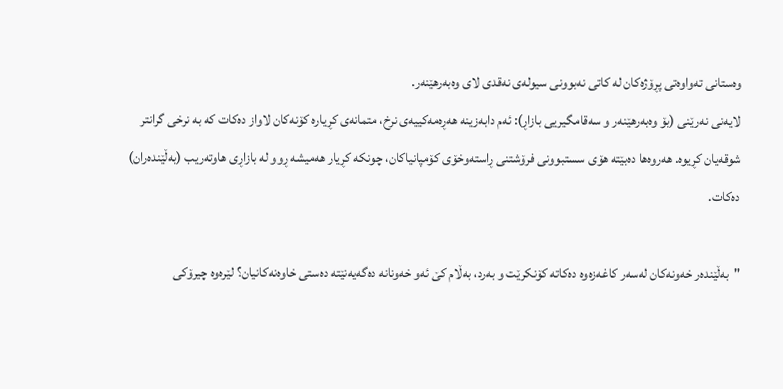وەستانی تەواوەتی پڕۆژەکان لە کاتی نەبوونی سیولەی نەقدی لای وەبەرهێنەر.
لایەنی نەرێنی (بۆ وەبەرهێنەر و سەقامگیریی بازاڕ): ئەم دابەزینە هەڕەمەکییەی نرخ، متمانەی کڕیارە کۆنەکان لاواز دەکات کە بە نرخی گرانتر شوقەیان کڕیوە. هەروەها دەبێتە هۆی سستبوونی فرۆشتنی ڕاستەوخۆی کۆمپانیاکان، چونکە کڕیار هەمیشە ڕوو لە بازاڕی هاوتەریب (بەڵێندەران) دەکات.

"بەڵێندەر خەونەکان لەسەر کاغەزەوە دەکاتە کۆنکرێت و بەرد، بەڵام کێ ئەو خەونانە دەگەیەنێتە دەستی خاوەنەکانیان؟ لێرەوە چیرۆکی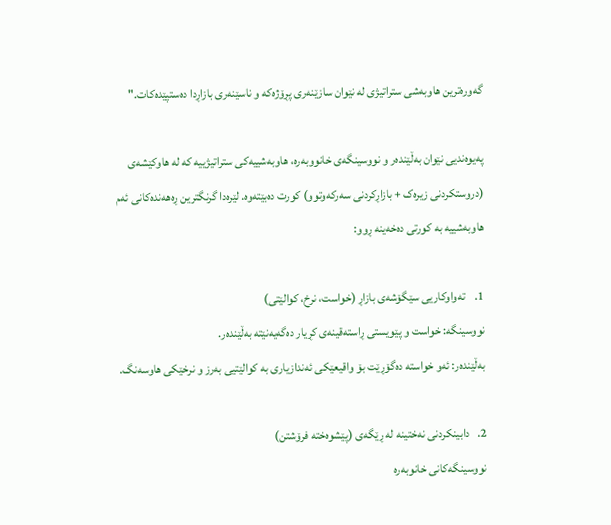گەورەترین هاوبەشی ستراتیژی لە نێوان سازێنەری پڕۆژەکە و ناسێنەری بازاڕدا دەستپێدەکات."

پەیوەندیی نێوان بەڵێندەر و نووسینگەی خانووبەرە، هاوبەشییەکی ستراتیژییە کە لە هاوکێشەی (دروستکردنی زیرەک + بازاڕکردنی سەرکەوتوو) کورت دەبێتەوە. لێرەدا گرنگترین ڕەهەندەکانی ئەم هاوبەشییە بە کورتی دەخەینە ڕوو:

1.    تەواوکاریی سێگۆشەی بازاڕ (خواست، نرخ، کوالێتی)
نووسینگە: خواست و پێویستی ڕاستەقینەی کڕیار دەگەیەنێتە بەڵێندەر.
بەڵێندەر: ئەو خواستە دەگۆڕێت بۆ واقیعێکی ئەندازیاری بە کوالێتیی بەرز و نرخێکی هاوسەنگ.

2.   دابینکردنی نەختینە لە ڕێگەی (پێشوەختە فرۆشتن)
نووسینگەکانی خانوبەرە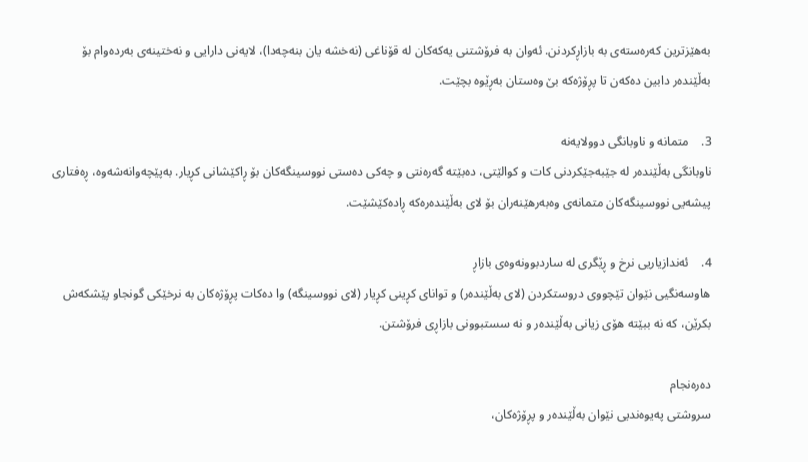بەهێزترین کەرەستەی بە بازاڕکردنن. ئەوان بە فرۆشتنی یەکەکان لە قۆناغی (نەخشە یان بنەچەدا)، لایەنی دارایی و نەختینەی بەردەوام بۆ بەڵێندەر دابین دەکەن تا پڕۆژەکە بێ وەستان بەڕێوە بچێت.

3.    متمانە و ناوبانگی دوولایەنە
ناوبانگی بەڵێندەر لە جێبەجێکردنی کات و کوالێتی، دەبێتە گەرەنتی و چەکی دەستی نووسینگەکان بۆ ڕاکێشانی کڕیار. بەپێچەوانەشەوە، ڕەفتاری پیشەیی نووسینگەکان متمانەی وەبەرهێنەران بۆ لای بەڵێندەرەکە ڕادەکێشێت.

4.    ئەندازیاریی نرخ و ڕێگری لە ساردبوونەوەی بازاڕ
هاوسەنگیی نێوان تێچووی دروستکردن (لای بەڵێندەر) و توانای کڕینی کڕیار (لای نووسینگە) وا دەکات پڕۆژەکان بە نرخێکی گونجاو پێشکەش بکرێن، کە نە ببێتە هۆی زیانی بەڵێندەر و نە سستبوونی بازاڕی فرۆشتن.

دەرەنجام
سروشتی پەیوەندیی نێوان بەڵێندەر و پڕۆژەکان،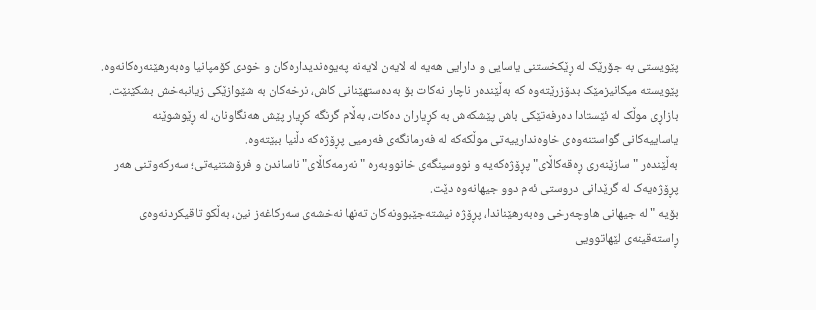پێویستی بە جۆرێک لە ڕێکخستنی یاسایی و دارایی هەیە لە لایەن لایەنە پەیوەندیدارەکان و خودی کۆمپانیا وەبەرهێنەرەکانەوە. پێویستە میکانیزمێک بدۆزرێتەوە کە بەڵێندەر ناچار نەکات بۆ بەدەستهێنانی کاش، نرخەکان بە شێوازێکی زیانبەخش بشکێنێت. بازاڕی موڵک لە ئێستادا دەرفەتێکی باش پێشکەش بە کڕیاران دەکات، بەڵام گرنگە کڕیار پێش هەنگاونان، لە ڕێوشوێنە یاساییەکانی گواستنەوەی خاوەندارییەتی موڵکەکە لە فەرمانگەی فەرمیی پڕۆژەکە دڵنیا ببێتەوە.
بەڵێندەر "سازێنەری ڕەقەکاڵای" پڕۆژەکەیە و نووسینگەی خانووبەرە "نەرمەکاڵای" ناساندن و فرۆشتنیەتی؛ سەرکەوتنی هەر پڕۆژەیەک لە گرێدانی دروستی ئەم دوو جیهانەوە دێت.
بۆیە "لە جیهانی هاوچەرخی وەبەرهێناندا، پڕۆژە نیشتەجێبوونەکان تەنها نەخشەی سەرکاغەز نین، بەڵکو تاقیکردنەوەی ڕاستەقینەی لێهاتوویی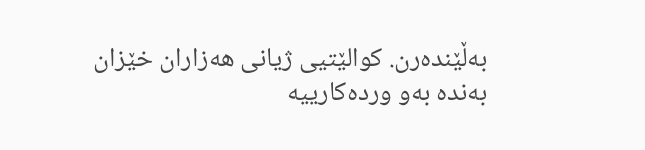بەڵێندەرن. کوالێتیی ژیانی هەزاران خێزان بەندە بەو وردەکارییە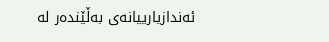ئەندازیارییانەی بەڵێندەر لە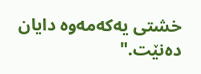خشتی یەکەمەوە دایان دەنێت."